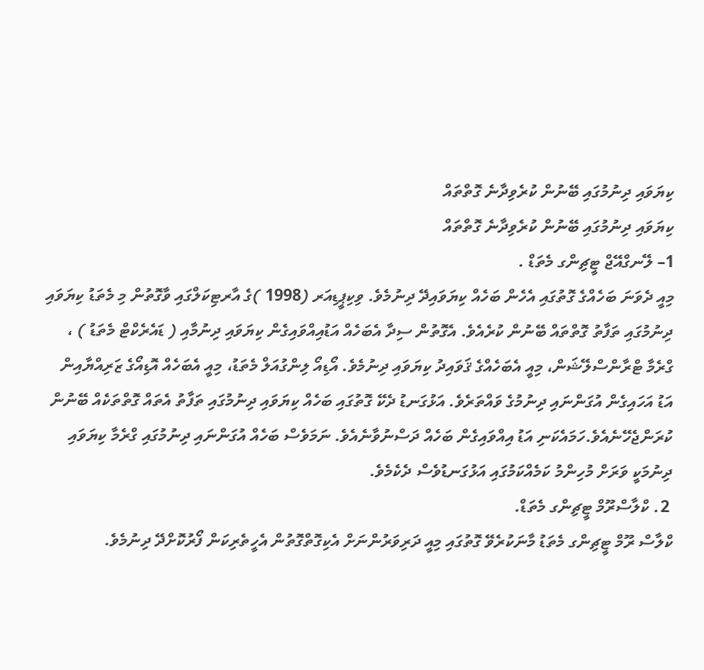ކިޔަވައި ދިނުމުގައި ބޭނުން ކުރެވިދާނެ ގޮތްތައް
ކިޔަވައި ދިނުމުގައި ބޭނުން ކުރެވިދާނެ ގޮތްތައް
1– ލޭނގްއޭޖް ޓީޗިންގ މެތަޑް .
މިއީ ދެވަނަ ބަހެއްގެ ގޮތުގައި އެހެން ބަހެއް ކިޔަވައިދޭ ދިނުމެވެ. ވިކިޕީޑިއަރ (1998 )ގެ އާރޓިކަލްގައި ވާގޮތުން މި މެތަޑު ކިޔަވައި ދިނުމުގައި ތަފާތު ގޮތްތައް ބޭނުން ކުރެއެވެ. އެގޮތުން ސިދާ އެބަހެއް އަޑުއިއްވައިގެން ކިޔަވައި ދިނުމާއި ( ޑައެރެކްޓް މެތަޑު ) ، ގްރެމާ ޓްރާންސްލޭޝަން، މިއީ އެބަހެއްގެ ޤަވައިދު ކިޔަވައި ދިނުމެވެ. އޯޑިއޯ ލިންގުއަލް މެތަޑު، މިއީ އެބަހެއް އޮޑިއޯގެ ޒަރިއްޔާއިން އަޑު އަހައިގެން އުގަންނައި ދިނުމުގެ ވައްތަރެވެ. އަޅުގަނޑު ދެކޭ ގޮތުގައި ބަހެއް ކިޔަވައި ދިނުމުގައި ތަފާތު އެތައް ގޮތްތަކެއް ބޭނުން ކުރަންޖެހޭނެއެވެ.ހަމައެކަނި އަޑު އިއްވައިގެން ބަހެއް ދަސްނުވާނެއެވެ. ނަމަވެސް ބަހެއް އުގަންނައި ދިނުމުގައި ގްރެމާ ކިޔަވައި ދިނުމަކީ ވަރަށް މުހިންމު ކަމެއްކަމުގައި އަޅުގަނޑުވެސް ދެކެމެވެ.
 2. ކްލާސްރޫމް ޓީޗިންގ މެތަޑް.
ކްލާސް ރޫމް ޓީޗިންގ މެތަޑު މާނަކުރެވޭ ގޮތުގައި މިއީ ދަރިވަރުންނަށް އެކިގޮތްގޮތުން އެހީތެރިކަން ފޯރުކޮށްދޭ ދިނުމެވެ.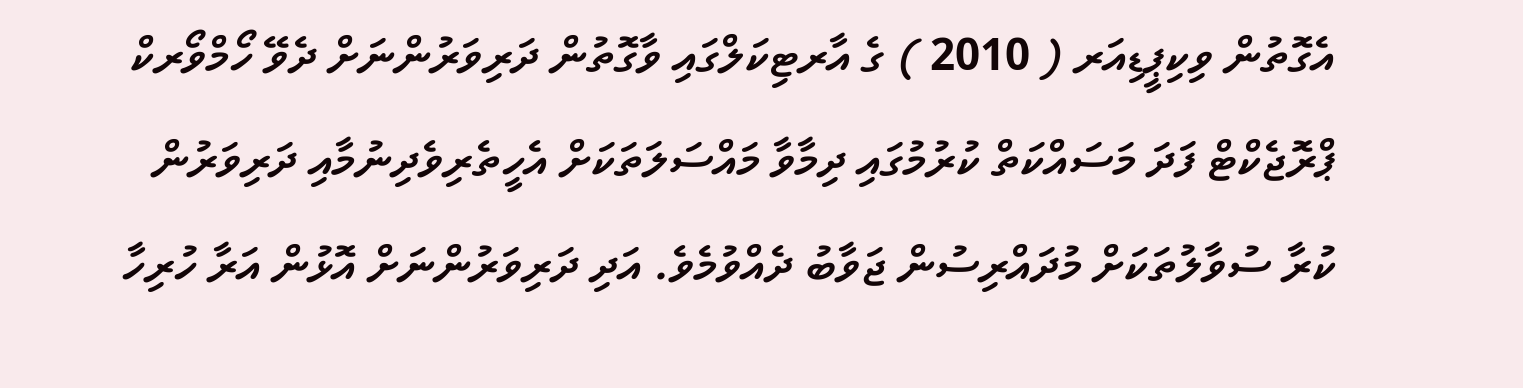އެގޮތުން ވިކިޕީޑިއަރ ( 2010 ) ގެ އާރޓިކަލްގައި ވާގޮތުން ދަރިވަރުންނަށް ދެވޭ ހޯމްވޯރކް ޕްރޮޖެކްޓް ފަދަ މަސައްކަތް ކުރުމުގައި ދިމާވާ މައްސަލަތަކަށް އެހީތެރިވެދިނުމާއި ދަރިވަރުން ކުރާ ސުވާލުތަކަށް މުދައްރިސުން ޖަވާބު ދެއްވުމެވެ. އަދި ދަރިވަރުންނަށް އޮޅުން އަރާ ހުރިހާ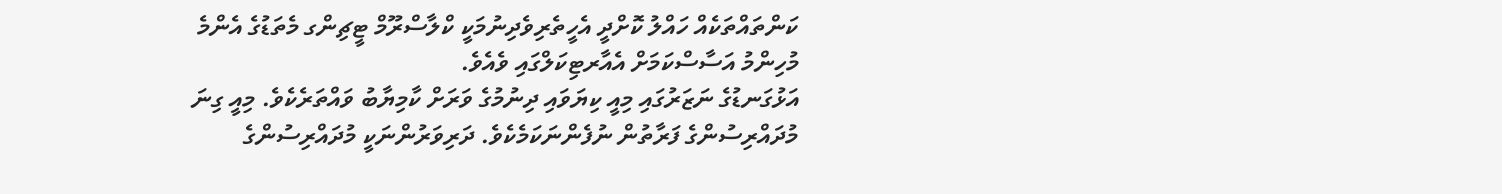ކަންތައްތަކެއް ހައްލު ކޮށްދީ އެހީތެރިވެދިނުމަކީ ކްލާސްރޫމް ޓީޗިންގ މެތަޑުގެ އެންމެ މުހިންމު އަސާސްކަމަށް އެއާރޓިކަލްގައި ވެއެވެ.
އަޅުގަނޑުގެ ނަޒަރުގައި މިއީ ކިޔަވައި ދިނުމުގެ ވަރަށް ކާމިޔާބު ވައްތަރެކެވެ. މިއީ ގިނަ މުދައްރިސުންގެ ފަރާތުން ނުފެންނަކަމެކެވެ. ދަރިވަރުންނަކީ މުދައްރިސުންގެ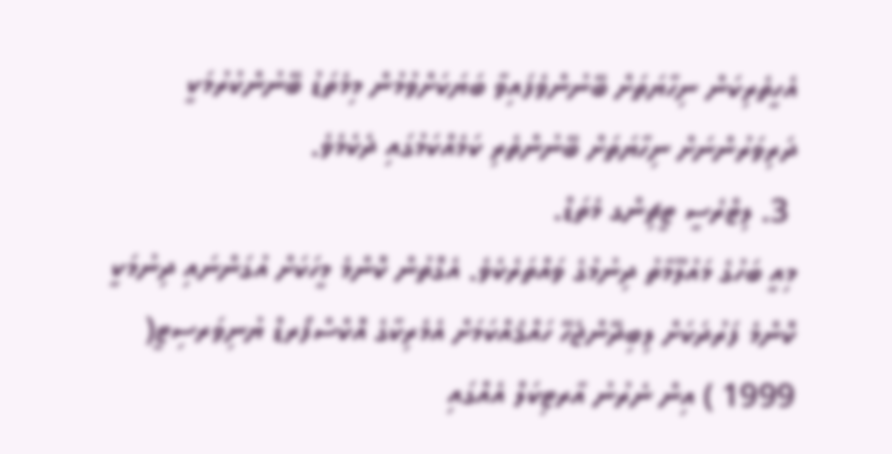އެހީތެރިކަން ނިހާޔަތަށް ބޭނުންވެފައިވާ ބަޔަކަށްވުމުން މިމެތަޑު ބޭނުންކުރުމަކީ ދަރިވަރުންނަށް ނިހާޔަތަށް ބޭނުންތެރި ކަމެއްކަމުގައި ދެކެމެވެ.
 3. ލިޓްރެސީ ޓީޗިންގ މެތަޑް.
މިއީ ބަހުގެ މައުލޫމާތު ދިނުމުގެ ވައްތަރެކެވެ. އެގޮތުން ކޮންމެ މީހަކަށް އުގަންނައި ދިނުމަކީ ކޮންމެ ފަރުދަކަށް ލިބިދޭންޖެހޭ ހައްޤެއްކަމަށް އެމެރިކާގެ އޮކްސްފޯރޑް ޔުނިވަރސިޓީ( 1999 ) އިން ނެރުނު އާރޓިކަލް އެއްގައި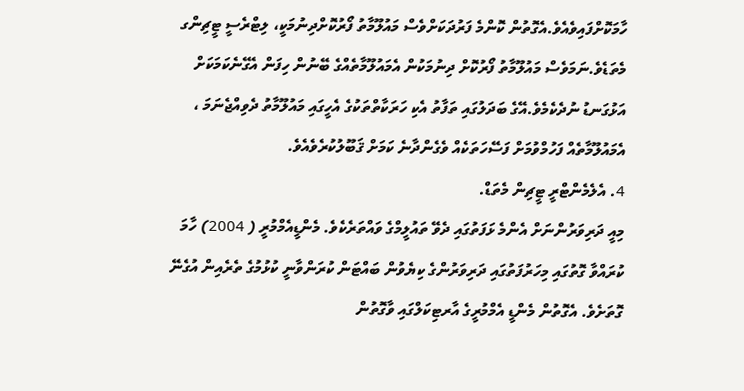ހާމަކޮށްފައިވެއެވެ.އެގޮތުން ކޮންމެ ފަރުދަކަށްވެސް މައުލޫމާތު ފޯރުކޮށްދިނުމަކީ، ލިޓްރެސީ ޓީޗިންގ މެތަޑެވެ.ނަމަވެސް މައުލޫމާތު ފޯރުކޮށް ދިނުމަކުން އެމައުލޫމާތެއްގެ ބޭނުން ހިފަން އެގޭނެކަމަކަށް އަޅުގަނޑު ނުދެކެމެވެ.އޭގެ ބަދަލުގައި ތަފާތު އެކި ހަރަކާތްތަކުގެ އެހީގައި މައުލޫމާތު ދެވިއްޖެނަމަ ، އެމައުލޫމާތެއް ފަހުމްވުމަށް ފަސޭހަތަކެއް ވެގެންދާނެ ކަމަށް ޤަބޫލުކުރެވެއެވެ.
4. އެލެމެންޓްރީ ޓީޗިން މެތަޑް.
މިއީ ދަރިވަރުންނަށް އެންމެ ޅަފަތުގައި ދެވޭ ތައުލީމްގެ ވައްތަރެކެވެ. މެންޑީއެމްމުރީ ( 2004) ހާމަ ކުރައްވާ ގޮތުގައި މިހަރުފަތުގައި ދަރިވަރުންގެ ކިޔެވުން ބައްޓަން ކުރަންވާނީ ކުޅުމުގެ ތެރެއިން އުގެނޭ ގޮތަށެވެ. އެގޮތުން މެންޑީ އެމްމުރީގެ އާރޓިކަލްގައި ވާގޮތުން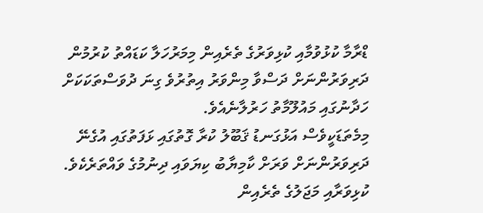ޑްރާމާ ކުޅުވުމާއި ކުޅިވަރުގެ ތެރެއިން މިމަރުހަލާ ކަޑައްތު ކުރުމުން ދަރިވަރުންނަށް ދަސްވާ މިންވަރު އިތުރުވެ ގިނަ ދުވަސްތަކަކަށް ހަދާނުގައި މައުލޫމާތު ހަރުލާނެއެވެ.
މިމެތަޑަކީވެސް އަޅުގަނޑު ޤަބޫލު ކުރާ ގޮތުގައި ޅަފަތުގައި އުގެނޭ ދަރިވަރުންނަށް ވަރަށް ކާމިޔާބު ކިޔަވައި ދިނުމުގެ ވައްތަރެކެވެ. ކުޅިވަރާއި މަޖަލުގެ ތެރެއިން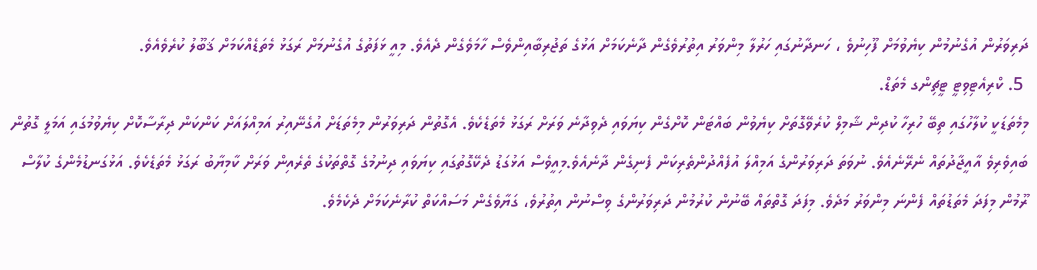ދަރިވަރުން އުގެނުމުން ކިޔެވުމަށް ފޫހިނުވެ ، ހަނދާނުގައި ހަރުލާ މިންވަރު އިތުރުވެގެން ދާނެކަމަށް އަޅުގެ ތަޖުރިބާއިންވެސް ހާމަވެގެން ދެއެވެ. މިއީ ޅަފަތުގެ އުގެނުމަށް ރަގަޅު މެތަޑެއްކަމަށް ޤަބޫލު ކުރެވެއެވެ.
 5. ކްރިއެޓިވިޓީ ޓީޗިންގ މެތަޑް.
މިމެތަޑަކީ ކުލާހުގައި ތިބޭ ހުރިހާ ކުދިން ޝާމިލް ކުރެވޭގޮތަށް ކިޔެވުން ބައްޓަން ކޮށްގެން ކިޔަވައި ދެވިދާނެ ވަރަށް ރަގަޅު މެތަޑެކެވެ. އެގޮތުން ދަރިވަރުން މިމެތަޑަށް އުގެނޭއިރު އަމިއްލައަށް ކަންކަން ދިރާސާކޮށް ކިޔެވުމުގައި އަމަލީ ގޮތުން ބައިވެރިވެ އާއީޖާދުތައް ނެރޭނެއެވެ. ނުވަތަ ދަރިވަރުންގެ އަމިއްލަ އުފެއްދުންތެރިކަން ފެނިގެން ދާނެއެވެ.މިއީވެސް އަޅުގަޑު ދެކޭގޮތުގައި ކިޔަވައި ދިނުމުގެ ގޮތްތަކުގެ ތެރެއިން ވަރަށް ކާމިޔާބު ރަގަޅު މެތަޑެކެވެ. އަޅުގަނޑުމެންގެ ކުލާސް ރޫމުން މިފަދަ މެތަޑުތައް ފެންނަ މިންވަރު މަދެވެ. މިފަދަ ގޮތްތައް ބޭނުން ކުރުމުން ދަރިވަރުންގެ ވިސްނުން އިތުރުވެ، ގަޔާވެގެން މަސައްކަތް ކުރާނެކަމަށް ދެކެމެވެ.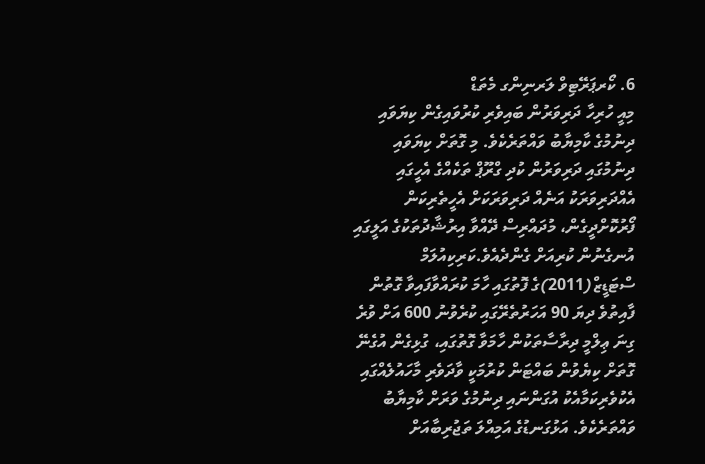6. ކޯރޕަރޭޓިވް ލަރނިންގ މެތަޑް
މިއީ ހުރިހާ ދަރިވަރުން ބައިވެރި ކުރުވައިގެން ކިޔަވައި ދިނުމުގެ ކާމިޔާބު ވައްތަރެކެވެ. މި ގޮތަށް ކިޔަވައި ދިނުމުގައި ދަރިވަރުން ކުދި ގްރޫޕް ތަކެއްގެ އެހީގައި އެއްދަރިވަރަކު އަނެއް ދަރިވަރަކަށް އެހީތެރިކަން ފޯރުކޮށްދީގެން، މުދައްރިސް ދޭއްވާ އިރުޝާދުތަކުގެ އަލީގައި އުނގެނުން ކުރިއަށް ގެންދެއެވެ.ކަރިކިއުލަމް ސްޓަޑީޒް(2011)ގެ ފޮތުގައި ހާމަ ކުރައްވާފައިވާ ގޮތުން ފާއިތުވެ ދިޔަ 90 އަހަރުތެރޭގައި ކުރެވުނު 600 އަށް ވުރެ ގިނަ ޢިލްމީ ދިރާސާތަކުން ހާމަވާ ގޮތުގައި، ގުޅިގެން އުގެނޭ ގޮތަށް ކިޔެވުން ބައްޓަން ކުރުމަކީ ވާދަވެރި މާހައުލެއްގައި އެކުވެރިކަމާއެކު އުގަންނައި ދިނުމުގެ ވަރަށް ކާމިޔާބު ވައްތަރެކެވެ. އަޅުގަނޑުގެ އަމިއްލަ ތަޖުރިބާއަށް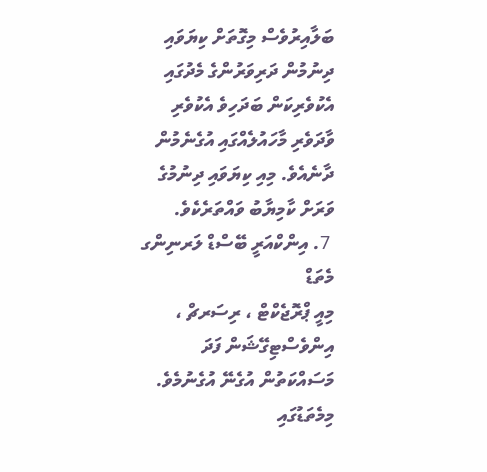ބަލާއިރުވެސް މިގޮތަށް ކިޔަވައި ދިނުމުން ދަރިވަރުންގެ މެދުގައި އެކުވެރިކަން ބަދަހިވެ އެކުވެރި ވާދަވެރި މާހައުލެއްގައި އުގެނެމުން ދާނެއެވެ. މިއި ކިޔަވައި ދިނުމުގެ ވަރަށް ކާމިޔާބު ވައްތަރެކެވެ.
 7. އިންކްއަރީ ބޭސްޑް ލަރނިންގ މެތަޑް
މިއީ ޕްރޮޖެކްޓް ، ރިސަރޗް ، އިންވެސްޓިގޭޝަން ފަދަ މަސައްކަތުން އުގެނޭ އުގެނުމެވެ. މިމެތަޑުގައި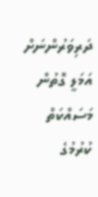ދަރިވަރުންނަށް އަމަލީ ގޮތުން މަސައްކަތް ކުރުމުގެ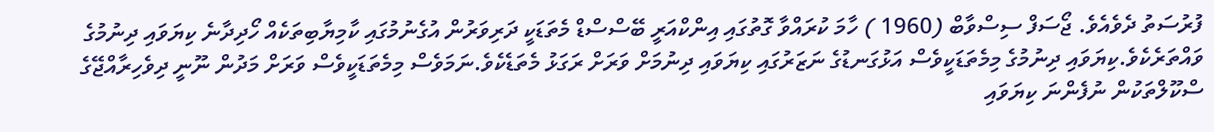ފުރުސަތު ދެވެއެވެ. ޖޯސަފް ސިސްވާބް (1960 ) ހާމަ ކުރައްވާ ގޮތުގައި އިންކްއަރީ ބޭސްސްޑް މެތަޑަކީ ދަރިވަރުން އުގެނުމުގައި ކާމިޔާބިތަކެއް ހޯދިދާނެ ކިޔަވައި ދިނުމުގެ ވައްތަރެކެވެ.ކިޔަވައި ދިނުމުގެ މިމެތަޑަކީވެސް އަޅުގަނޑުގެ ނަޒަރުގައި ކިޔަވައި ދިނުމަށް ވަރަށް ރަގަޅު މެތަޑެކެވެ.ނަމަވެސް މިމެތަޑަކީވެސް ވަރަށް މަދުން ނޫނީ ދިވެހިރާއްޖޭގެ ސްކޫލްތަކުން ނުފެންނަ ކިޔަވައި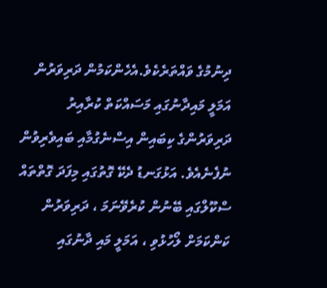ދިނުމުގެ ވައްތަރެކެވެ.އެހެންކަމުން ދަރިވަރުން އަމަލީ މައިދާނުގައި މަސައްކަތް ކުރާއިރު ދަރިވަރުންގެ ކިބައިން އިސްނެގުމާއި ބައިވެރިވުން ނުފެނެއެވެ. އަޅުގަނޑު ދެކޭ ގޮތުގައި މިފަދަ ގޮތްތައް ސްކޫލްގައި ބޭނުން ކުރެވޭނަމަ ، ދަރިވަރުން ކަންކަމަށް ލޯހުޅުވި ، އަމަލީ މައި ދާނުގައި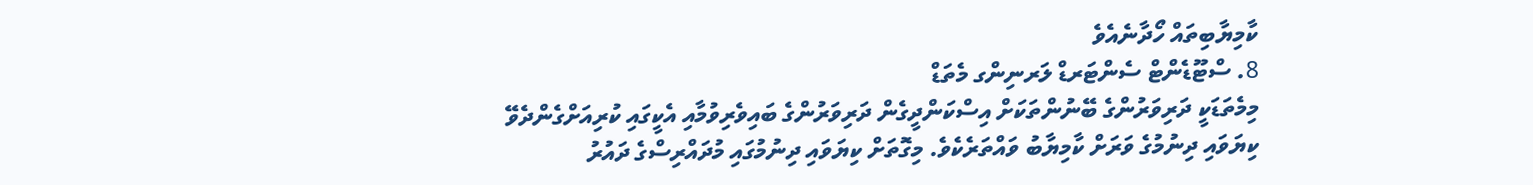ކާމިޔާބިތައް ހޯދާނެއެވެ
8. ސްޓޫޑެންޓް ސެންޓަރޑް ލަރނިންގ މެތަޑް
މިމެތަޑަކީ ދަރިވަރުންގެ ބޭނުންތަކަށް އިސްކަންދީގެން ދަރިވަރުންގެ ބައިވެރިވުމާއި އެކީގައި ކުރިއަށްގެންދެވޭ ކިޔަވައި ދިނުމުގެ ވަރަށް ކާމިޔާބު ވައްތަރެކެވެ. މިގޮތަށް ކިޔަވައި ދިނުމުގައި މުދައްރިސްގެ ދައުރު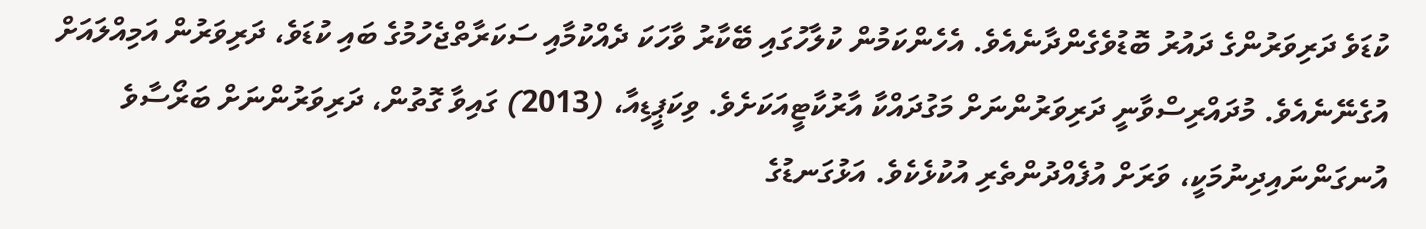ކުޑަވެ ދަރިވަރުންގެ ދައުރު ބޮޑުވެގެންދާނެއެވެ. އެހެންކަމުން ކުލާހުގައި ބޭކާރު ވާހަކަ ދެއްކުމާއި ސަކަރާތްޖެހުމުގެ ބައި ކުޑަވެ، ދަރިވަރުން އަމިއްލައަށް އުގެނޭނެއެވެ. މުދައްރިސްވާނީ ދަރިވަރުންނަށް މަގުދައްކާ އާރުކާޓީއަކަށެވެ. ވިކަޕީޑިއާ، (2013) ގައިވާ ގޮތުން، ދަރިވަރުންނަށް ބަރޯސާވެ އުނގަންނައިދިނުމަކީ، ވަރަށް އުފެއްދުންތެރި އުކުޅެކެވެ. އަޅުގަނޑުގެ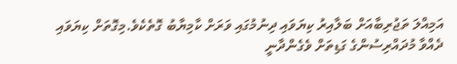އަމިއްލަ ތަޖުރިބާއަށް ބަލާއިރު ކިޔަވައި ދިނުމުގައި ވަރަށް ކާމިޔާބު ގޮތެކެވެ.މިގޮތަށް ކިޔަވައި ދެއްވާ މުދައްރިސުންގެ ގަޑިތަށް ވެގެންދާނީ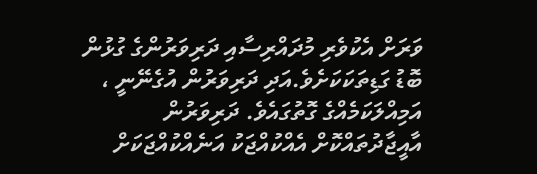ވަރަށް އެކުވެރި މުދައްރިސާއި ދަރިވަރުންގެ ގުޅުން ބޮޑު ގަޑިތަކަކަށެވެ.އަދި ދަރިވަރުން އުގެނޭނީ ، އަމިއްލަކަމެއްގެ ގޮތުގައެވެ. ދަރިވަރުން އާއީޖާދުތައްކޮށް އެއްކުއްޖަކު އަނެއްކުއްޖަކަށް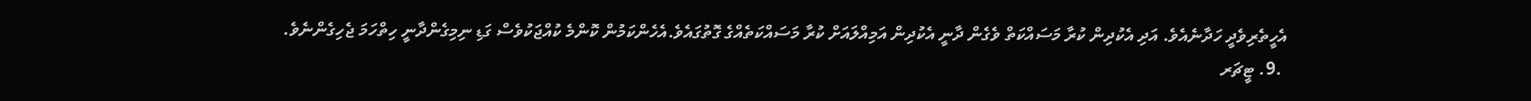އެހީތެރިވެދީ ހަދާނެއެވެ. އަދި އެކުދިން ކުރާ މަސައްކަތް ވެގެން ދާނީ އެކުދިން އަމިއްލައަށް ކުރާ މަސައްކަތެއްގެ ގޮތުގައެވެ.އެހެންކަމުން ކޮންމެ ކުއްޖަކުވެސް ގަޑި ނިމިގެންދާނީ ހިތްހަމަ ޖެހިގެންނެވެ.
 .9. ޓީޗަރ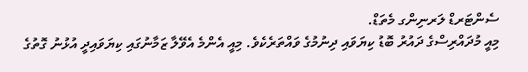ސެންޓަރޑް ލަރނިންގ މެތަޑް.
މިއީ މުދައްރިސްގެ ދައުރު ބޮޑު ކިޔަވައި ދިނުމުގެ ވައްތަރެކެވެ. މިއީ އެންމެ އެވޭލާ ޒަމާނުގައި ކިޔަވައިދީ އުޅުނު ގޮތުގެ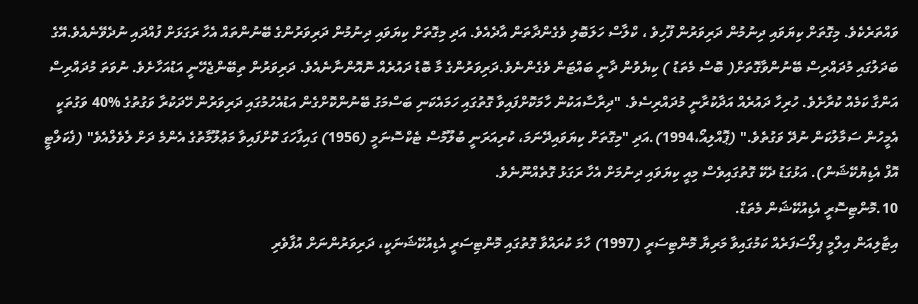ވައްތަރެކެވެ. މިގޮތަށް ކިޔަވައި ދިނުމުން ދަރިވަރުން ފޫހިވެ ، ކްލާސް ހަލަބޮލި ވެގެންދާތަން އާދެއެވެ. އަދި މިގޮތަށް ކިޔަވައި ދިނުމުން ދަރިވަރުންގެ ބޭނުންތައް އެހާ ރަގަޅަށް ފުއްދައި ނުދެވޭނެއެވެ.އޭގެ ބަދަލުގައި މުދައްރިސް ބޭނުންވާގޮތަށް( ބޮސް މެތަޑު ) ކިޔެވުން ދާނީ ބައްޓަން ވެގެންނެވެ.ދަރިވަރުންގެ މާ ބޮޑު ދައުރެއް ނޮއޮންނާނެއެވެ. ދަރިވަރުން ތިބޭންޖެހޭނީ އަޑުއަހާށެވެ. ނުވަތަ މުދައްރިސް އަންގާ ކަމެއް ކުރާށެވެ. ހުރިހާ ދައުރެއް އަދާކުރާނީ މުދައްރިސެވެ. "ދިރާސާއަކުން ހާމަކޮށްފައިވާ ގޮތުގައި ހަމައެކަނި ބަސްމަގު ބޭނުންކޮށްގެން އަޑުއެހުމުގައި ދަރިވަރުން ހޭދަކުރާ ވަގުތުގެ %40 ވަގުތަކީ އެމީހުން ސަމާލުކަން ނުދޭ ވަގުތެވެ." (ޕޮއްލިއޯ،1994).އަދި "މިގޮތަށް ކިޔަވައިދޭނަމަ، ކުރިއަރަނީ ބުލޫމުސް ޓެކްސޮނަމީ (1956) ގައިފާހަގަ ކޮށްފައިވާ މަޢުލޫމާތުގެ އެންމެ ދަށް ލެވެލްއެވެ" (ފެކަލްޓީ އޮފް އެޑިޔުކޭޝަން). އަޅުގަޑު ދެކޭ ގޮތުގައިވެސް މިއީ ކިޔަވައި ދިނުމަށް އެހާ ރަގަޅު ގޮތެއްނޫނެވެ.
10.މޮންޓިސޮރީ އެޑިއުކޭޝަން މެތަޑް.
އިޓާލިއަން އިލްމީ ޕިލޯސަފަރެއް ކަމުގައިވާ މަރިޔާ މޮންޓިސަރީ (1997) ހާމަ ކުރައްވާ ގޮތުގައި މޮންޓިސަރީ އެޑިއުކޭޝަނަކީ، ދަރިވަރުންނަށް އުފާވެރި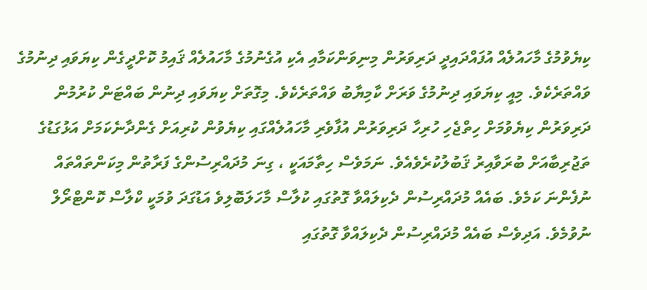ކިޔެވުމުގެ މާހައުލެއް އުފައްދައިދީ ދަރިވަރުން މިނިވަންކަމާއި އެކި އުގެނުމުގެ މާހައުލެއް ޤައިމު ކޮށްދީގެން ކިޔަވައި ދިނުމުގެ ވައްތަރެކެވެ. މިއީ ކިޔަވައި ދިނުމުގެ ވަރަށް ކާމިޔާބު ވައްތަރެކެވެ. މިގޮތަށް ކިޔަވައި ދިނުން ބައްޓަން ކުރުމުން ދަރިވަރުން ކިޔެވުމަށް ހިތްޖެހި ހުރިހާ ދަރިވަރުން އުފާވެރި މާހައުލެއްގައި ކިޔެވުން ކުރިއަށް ގެންދާނެކަމަށް އަޅުގަޑުގެ ތަޖުރިބާއަށް ބުރަވާއިރު ޤަބުލުކުރެވެއެވެ. ނަމަވެސް ހިތާމައަކީ ، ގިނަ މުދައްރިސުންގެ ފަރާތުން މިކަންތައްތައް ނުފެންނަ ކަމެވެ. ބައެއް މުދައްރިސުން ދެކިލައްވާ ގޮތުގައި ކުލާސް މާހަލަބޮލިވެ އަޑުގަދަ ވުމަކީ ކްލާސް ކޮންޓްރޯލް ނުވުމެވެ. އަދިވެސް ބައެއް މުދައްރިސުން ދެކިލައްވާ ގޮތުގައި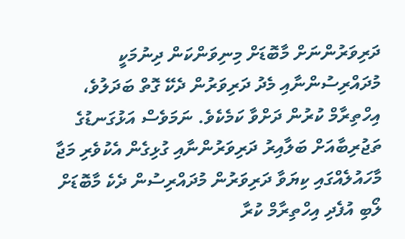ދަރިވަރުންނަށް މާބޮޑަށް މިނިވަންކަން ދިނުމަކީ މުދައްރިސުންނާއި މެދު ދަރިވަރުން ދެކޭ ގޮތް ބަދަލުވެ، އިހްތިރާމް ކުރުން ދަށްވާ ކަމެކެވެ. ނަމަވެސް އަޅުގަނޑުގެ ތަޖުރިބާއަށް ބަލާއިރު ދަރިވަރުންނާއި ގުޅިގެން އެކުވެރި މަޖާ މާހައުލެއްގައި ކިޔަވާ ދަރިވަރުން މުދައްރިސުން ދެކެ މާބޮޑަށް ލޯބި އުފެދި އިހްތިރާމް ކުރާ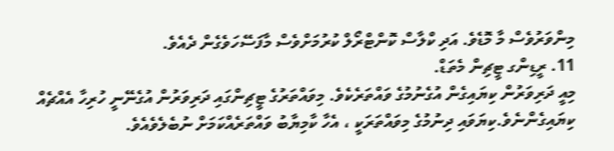މިންވަރުވެސް މާ މޮޑެވެ. އަދި ކްލާސް ކޮންޓްރޯލް ކުރުމަށްވެސް މާފަސޭހަވެގެން ދެއެވެ.
11. ރީޑިންގ ޓީޗިން މެތަޑް.
މިއީ ދަރިވަރުން ކިޔައިގެން އުގެނުމުގެ ވައްތަރެކެވެ. މިވައްތަރުގެ ޓީޗިންގައި ދަރިވަރުން އުގެނޭނީ ހުރިހާ އެއްޗެއް ކިޔައިގެންނެވެ.ކިޔަވައި ދިނުމުގެ މިވައްތަރަކީ ، އެހާ ކާމިޔާބު ވައްތަރެއްކަމަށް ނުބެލެވެއެވެ.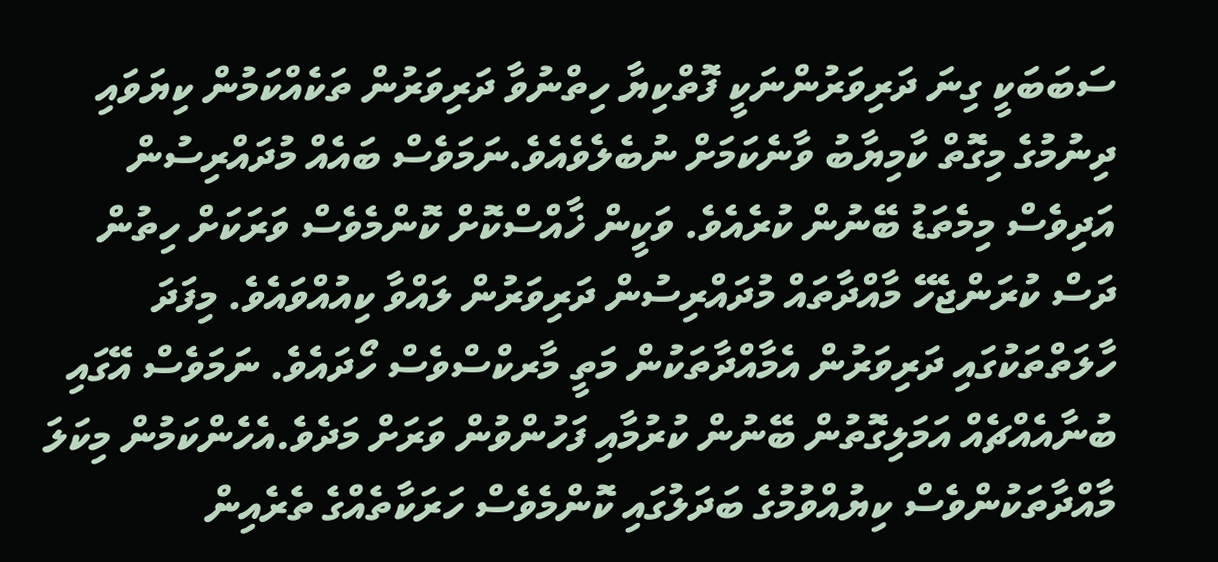ސަބަބަކީ ގިނަ ދަރިވަރުންނަކީ ފޮތްކިޔާ ހިތްނުވާ ދަރިވަރުން ތަކެއްކަމުން ކިޔަވައި ދިނުމުގެ މިގޮތް ކާމިޔާބު ވާނެކަމަށް ނުބެލެވެއެވެ.ނަމަވެސް ބައެއް މުދައްރިސުން އަދިވެސް މިމެތަޑު ބޭނުން ކުރެއެވެ. ވަކީން ޚާއްސްކޮށް ކޮންމެވެސް ވަރަކަށް ހިތުން ދަސް ކުރަންޖެހޭ މާއްދާތައް މުދައްރިސުން ދަރިވަރުން ލައްވާ ކިއުއްވައެވެ. މިފަދަ ހާލަތްތަކުގައި ދަރިވަރުން އެމާއްދާތަކުން މަތީ މާރކްސްވެސް ހޯދައެވެ. ނަމަވެސް އޭގައި ބުނާއެއްޗެއް އަމަލިގޮތުން ބޭނުން ކުރުމާއި ފަހުންވުން ވަރަށް މަދެވެ.އެހެންކަމުން މިކަލަ މާއްދާތަކުންވެސް ކިޔުއްވުމުގެ ބަދަލުގައި ކޮންމެވެސް ހަރަކާތެއްގެ ތެރެއިން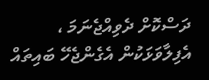ދަސްކޮށް ދެވިއްޖެނަމަ ، އެފިލާވަޅަކުން އެގެންޖެހޭ ބައިތައް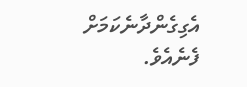އެގިގެންދާނެކަމަށް ފެނެއެވެ.